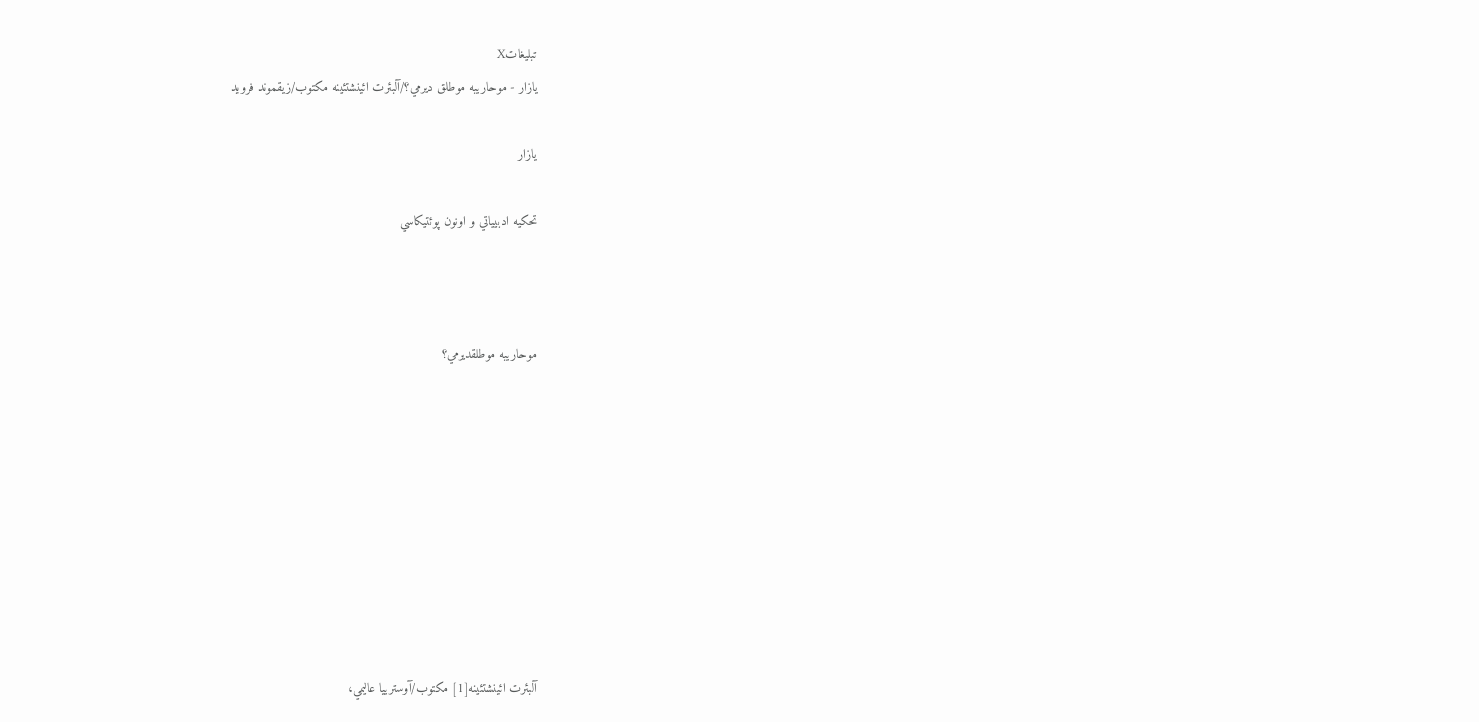تبليغاتX
يازار - موحاريبه موطلق ديرمي؟/آلبئرت ائينشتئينه مكتوب/زيقموند فرويد

يازار

تحكيه ادبيياتي و اونون پوئتيكاسي



موحاريبه موطلقديرمي؟









آلبئرت ائينشتئينه[1] مكتوب/آوسترييا عاليمي،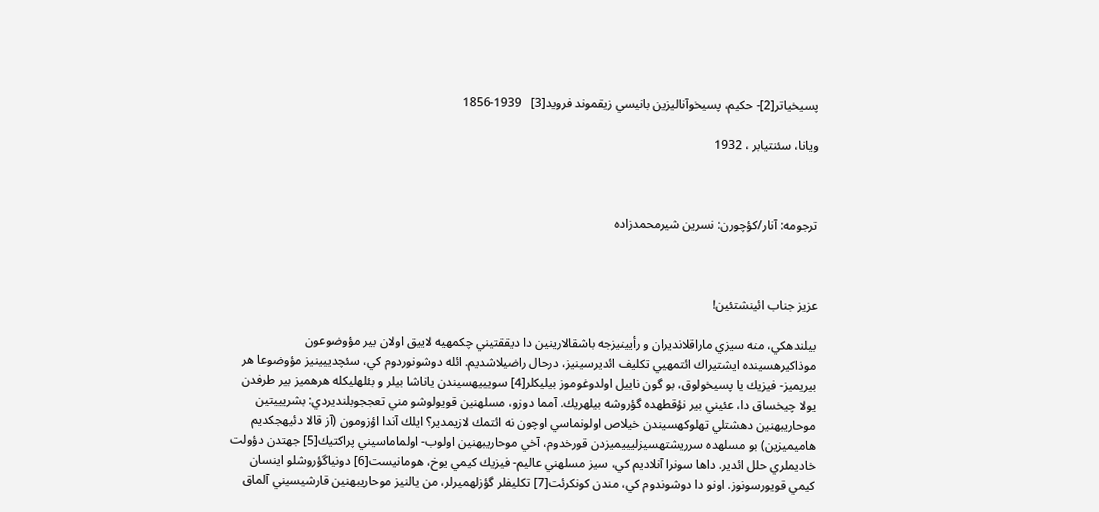پسيخياتر[2]- حكيم، پسيخوآناليزين بانيسي زيقموند فرويد[3]   1939-1856

ويانا، سئنتيابر ، 1932



ترجومه: آنار/کؤچورن: نسرين شيرمحمدزاده



عزيز جناب ائينشتئين!

بيلندهكي، منه سيزي ماراقلانديران و رأيينيزجه باشقالارينين دا ديققتيني چكمهيه لاييق اولان بير مؤوضوعون موذاكيرهسينده ايشتيراك ائتمهيي تكليف ائديرسينيز، درحال راضيلاشديم. ائله دوشونوردوم كي، سئچدييينيز مؤوضوعا هر بيريميز- فيزيك يا پسيخولوق، بو گون ناييل اولدوغوموز بيليكلر[4] سويييهسيندن ياناشا بيلر و بئلهليكله هرهميز بير طرفدن يولا چيخساق دا، عئيني بير نؤقطهده گؤروشه بيلهريك. آمما دوزو، مسلهنين قويولوشو مني تعججوبلنديردي: بشريييتين موحاريبهنين دهشتلي تهلوكهسيندن خيلاص اولونماسي اوچون نه ائتمك لازيمدير؟ ايلك آندا اؤزومون (آز قالا دئيهجكديم هاميميزين) بو مسلهده سرريشتهسيزليييميزدن قورخدوم، آخي موحاريبهنين اولوب- اولماماسيني پراكتيك[5] جهتدن دؤولت خاديملري حلل ائدير. داها سونرا آنلاديم كي، سيز مسلهني عاليم- فيزيك كيمي يوخ، هومانيست[6] دونياگؤروشلو اينسان كيمي قويورسونوز. اونو دا دوشوندوم كي، مندن كونكرئت[7] تكليفلر گؤزلهميرلر، من يالنيز موحاريبهنين قارشيسيني آلماق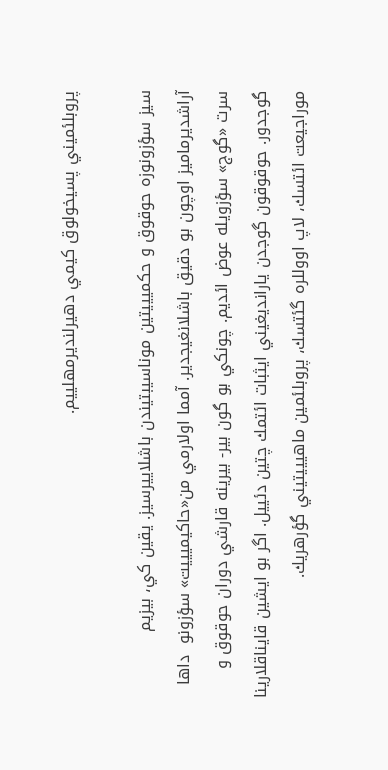پروبلئميني پسيخولوق كيمي دهيرلنديرمهلييم.

سيز سؤزونوزه حوقوق و حكميييتين موناسيبتيندن باشلاييرسيز. يقين كي، بيزيم آراشديرماميز اوچون بو دقيق باشلانغيجدير. آمما اولارمي من«حاكيميييت» سؤزونو  داها سرت «گوج» سؤزويله عوض ائديم. چونكي بو گون بير- بيرينه قارشي دوران حوقوق و گوجدور. حوقوقون گوجدن يارانديغيني ايثبات ائتمك چتين دئييل. اگر بو ايشين قايناقلارينا موراجيعت ائتسك، لاپ اووللره گئتسك، پروبلئمين ماهيييتيني گؤرهريك.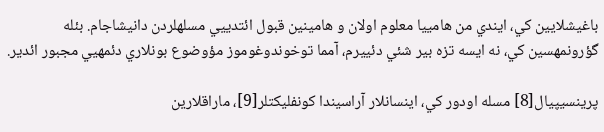باغيشلايين كي، ايندي من هامييا معلوم اولان و هامينين قبول ائتدييي مسلهلردن دانيشاجام. بئله گؤرونمهسين كي، نه ايسه تزه بير شئي دئييرم، آمما توخوندوغوموز مؤوضوع بونلاري دئمهيي مجبور ائدير.

پرينسيپيال[8] مسله اودور كي، اينسانلار آراسيندا كونفليكتلر[9]، ماراقلارين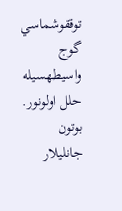توققوشماسي گوج واسيطهسيله حلل اولونور. بوتون جانليلار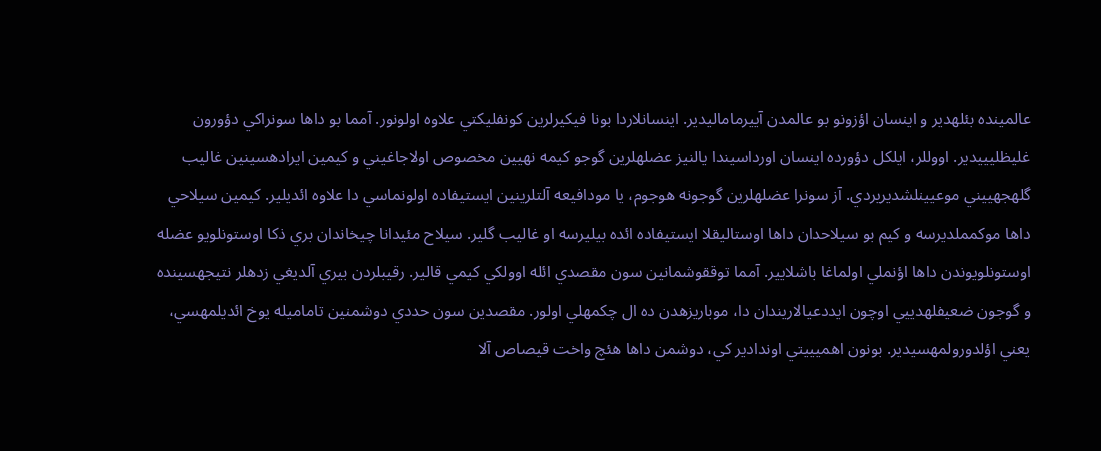عالمينده بئلهدير و اينسان اؤزونو بو عالمدن آييرماماليدير. اينسانلاردا بونا فيكيرلرين كونفليكتي علاوه اولونور. آمما بو داها سونراكي دؤورون غليظليييدير. اووللر، ايلكل دؤورده اينسان اورداسيندا يالنيز عضلهلرين گوجو كيمه نهيين مخصوص اولاجاغيني و كيمين ايرادهسينين غاليب گلهجهييني موعيينلشديريردي. آز سونرا عضلهلرين گوجونه هوجوم، يا مودافيعه آلتلرينين ايستيفاده اولونماسي دا علاوه ائديلير. كيمين سيلاحي داها موكمملديرسه و كيم بو سيلاحدان داها اوستاليقلا ايستيفاده ائده بيليرسه او غاليب گلير. سيلاح مئيدانا چيخاندان بري ذكا اوستونلويو عضله اوستونلويوندن داها اؤنملي اولماغا باشلايير. آمما توققوشمانين سون مقصدي ائله اوولكي كيمي قالير. رقيبلردن بيري آلديغي زدهلر نتيجهسينده و گوجون ضعيفلهدييي اوچون ايددعيالاريندان دا، موباريزهدن ده ال چكمهلي اولور. مقصدين سون حددي دوشمنين تاماميله يوخ ائديلمهسي، يعني اؤلدورولمهسيدير. بونون اهميييتي اوندادير كي، دوشمن داها هئچ واخت قيصاص آلا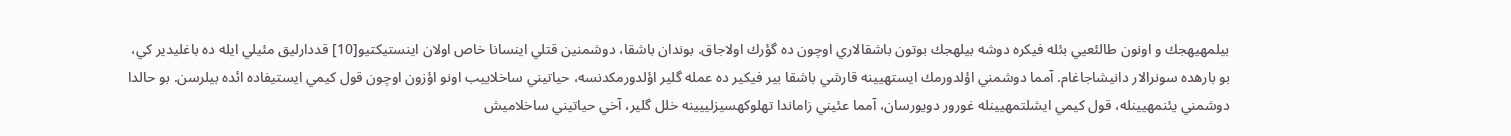بيلمهيهجك و اونون طالئعيي بئله فيكره دوشه بيلهجك بوتون باشقالاري اوچون ده گؤرك اولاجاق. بوندان باشقا، دوشمنين قتلي اينسانا خاص اولان اينستيكتيو[10] قددارليق مئيلي ايله ده باغليدير كي، بو بارهده سونرالار دانيشاجاغام. آمما دوشمني اؤلدورمك ايستهيينه قارشي باشقا بير فيكير ده عمله گلير اؤلدورمكدنسه، حياتيني ساخلاييب اونو اؤزون اوچون قول كيمي ايستيفاده ائده بيلرسن. بو حالدا دوشمني يئنمهيينله، قول كيمي ايشلتمهيينله غورور دويورسان، آمما عئيني زاماندا تهلوكهسيزلييينه خلل گلير، آخي حياتيني ساخلاميش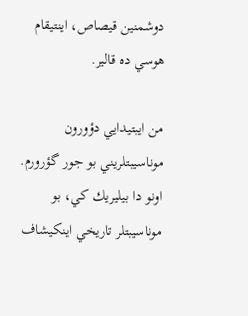دوشمنين قيصاص، اينتيقام هوسي ده قالير.

من ايبتيدايي دؤورون موناسيبتلريني بو جور گؤرورم. اونو دا بيليريك كي، بو موناسيبتلر تاريخي اينكيشاف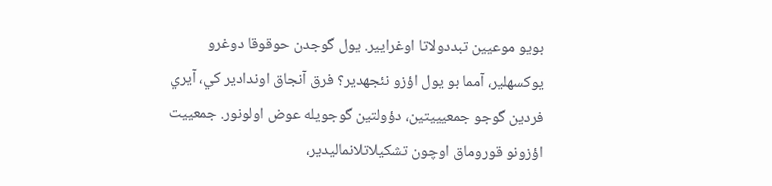بويو موعيين تبددولاتا اوغرايير. يول گوجدن حوقوقا دوغرو يوكسهلير، آمما بو يول اؤزو نئجهدير؟ فرق آنجاق اوندادير كي، آيري فردين گوجو جمعيييتين، دؤولتين گوجويله عوض اولونور. جمعييت اؤزونو قوروماق اوچون تشكيلاتلانماليدير،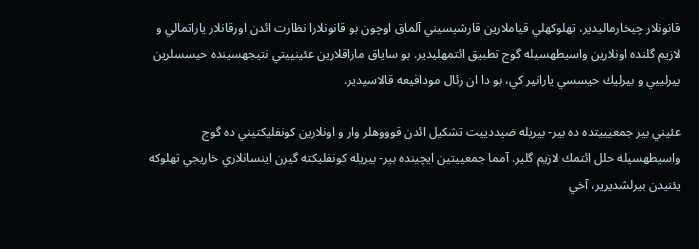قانونلار چيخارماليدير، تهلوكهلي قياملارين قارشيسيني آلماق اوچون بو قانونلارا نظارت ائدن اورقانلار ياراتمالي و لازيم گلنده اونلارين واسيطهسيله گوج تطبيق ائتمهليدير. بو ساياق ماراقلارين عئينييتي نتيجهسينده حيسسلرين بيرلييي و بيرليك حيسسي يارانير كي، بو دا ان رئال مودافيعه قالاسيدير.

عئيني بير جمعيييتده ده بير- بيريله ضيددييت تشكيل ائدن قوووهلر وار و اونلارين كونفليكتيني ده گوج واسيطهسيله حلل ائتمك لازيم گلير. آمما جمعييتين ايچينده بير- بيريله كونفليكته گيرن اينسانلاري خاريجي تهلوكه يئنيدن بيرلشديرير، آخي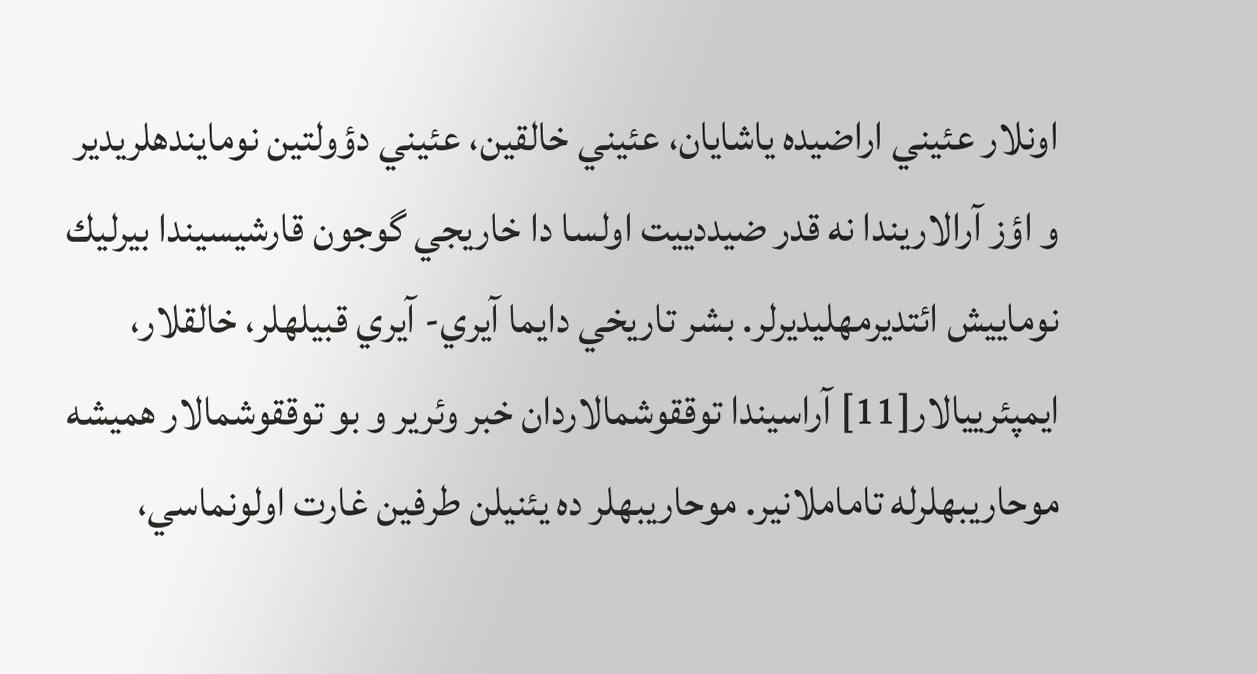اونلار عئيني اراضيده ياشايان، عئيني خالقين، عئيني دؤولتين نومايندهلريدير و اؤز آرالاريندا نه قدر ضيددييت اولسا دا خاريجي گوجون قارشيسيندا بيرليك نوماييش ائتديرمهليديرلر. بشر تاريخي دايما آيري- آيري قبيلهلر، خالقلار، ايمپئرييالار[11] آراسيندا توققوشمالاردان خبر وئرير و بو توققوشمالار هميشه موحاريبهلرله تاماملانير. موحاريبهلر ده يئنيلن طرفين غارت اولونماسي،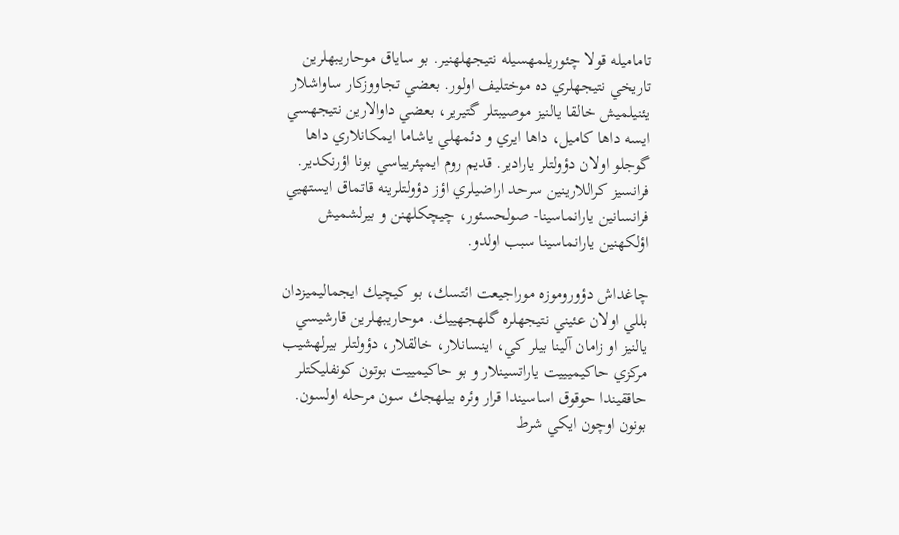تاماميله قولا چئوريلمهسيله نتيجهلهنير. بو ساياق موحاريبهلرين تاريخي نتيجهلري ده موختليف اولور. بعضي تجاووزكار ساواشلار يئنيلميش خالقا يالنيز موصيبتلر گتيرير، بعضي داوالارين نتيجهسي ايسه داها كاميل، داها ايري و دئمهلي ياشاما ايمكانلاري داها گوجلو اولان دؤولتلر يارادير. قديم روم ايمپئريياسي بونا اؤرنكدير. فرانسيز كراللارينين سرحد اراضيلري اؤز دؤولتلرينه قاتماق ايستهيي فرانسانين يارانماسينا- صولحسئور، چيچكلهنن و بيرلشميش اؤلكهنين يارانماسينا سبب اولدو.

چاغداش دؤوروموزه موراجيعت ائتسك، بو كيچيك ايجماليميزدان بللي اولان عئيني نتيجهلره گلهجهييك. موحاريبهلرين قارشيسي يالنيز او زامان آلينا بيلر كي، اينسانلار، خالقلار، دؤولتلر بيرلهشيب مركزي حاكيميييت ياراتسينلار و بو حاكيمييت بوتون كونفليكتلر حاققيندا حوقوق اساسيندا قرار وئره بيلهجك سون مرحله اولسون. بونون اوچون ايكي شرط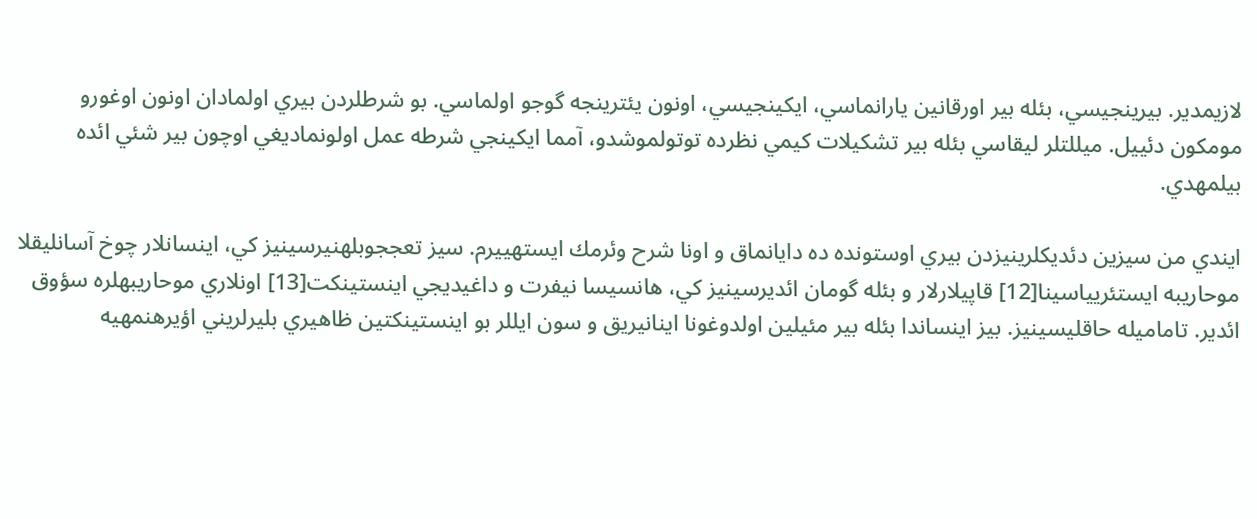لازيمدير. بيرينجيسي، بئله بير اورقانين يارانماسي، ايكينجيسي، اونون يئترينجه گوجو اولماسي. بو شرطلردن بيري اولمادان اونون اوغورو مومكون دئييل. ميللتلر ليقاسي بئله بير تشكيلات كيمي نظرده توتولموشدو، آمما ايكينجي شرطه عمل اولونماديغي اوچون بير شئي ائده بيلمهدي.

ايندي من سيزين دئديكلرينيزدن بيري اوستونده ده دايانماق و اونا شرح وئرمك ايستهييرم. سيز تعججوبلهنيرسينيز كي، اينسانلار چوخ آسانليقلا موحاريبه ايستئريياسينا[12] قاپيلارلار و بئله گومان ائديرسينيز كي، هانسيسا نيفرت و داغيديجي اينستينكت[13] اونلاري موحاريبهلره سؤوق ائدير. تاماميله حاقليسينيز. بيز اينساندا بئله بير مئيلين اولدوغونا اينانيريق و سون ايللر بو اينستينكتين ظاهيري بليرلريني اؤيرهنمهيه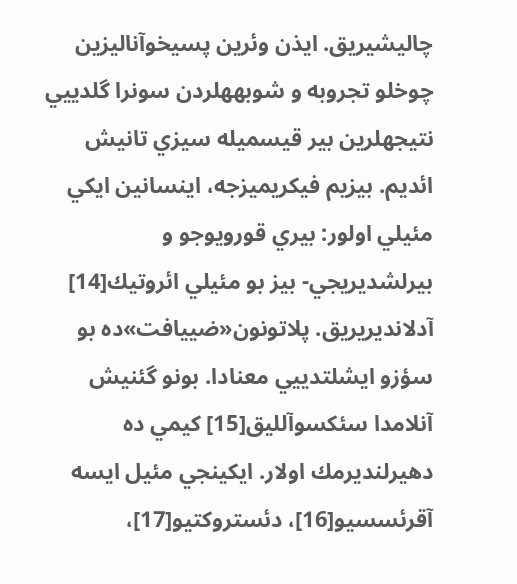چاليشيريق. ايذن وئرين پسيخوآناليزين چوخلو تجروبه و شوبههلردن سونرا گلدييي نتيجهلرين بير قيسميله سيزي تانيش ائديم. بيزيم فيكريميزجه، اينسانين ايكي مئيلي اولور: بيري قورويوجو و بيرلشديريجي- بيز بو مئيلي ائروتيك[14] آدلانديريريق. پلاتونون«ضييافت»ده بو سؤزو ايشلتدييي معنادا. بونو گئنيش آنلامدا سئكسوآلليق[15] كيمي ده دهيرلنديرمك اولار. ايكينجي مئيل ايسه آقرئسسيو[16]، دئستروكتيو[17]،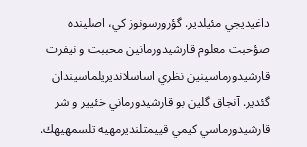داغيديجي مئيلدير. گؤرورسونوز كي، اصلينده صؤحبت معلوم قارشيدورمانين محببت و نيفرت قارشيدورماسينين نظري اساسلانديريلماسيندان گئدير. آنجاق گلين بو قارشيدورماني خئيير و شر قارشيدورماسي كيمي قييمتلنديرمهيه تلسمهيهك.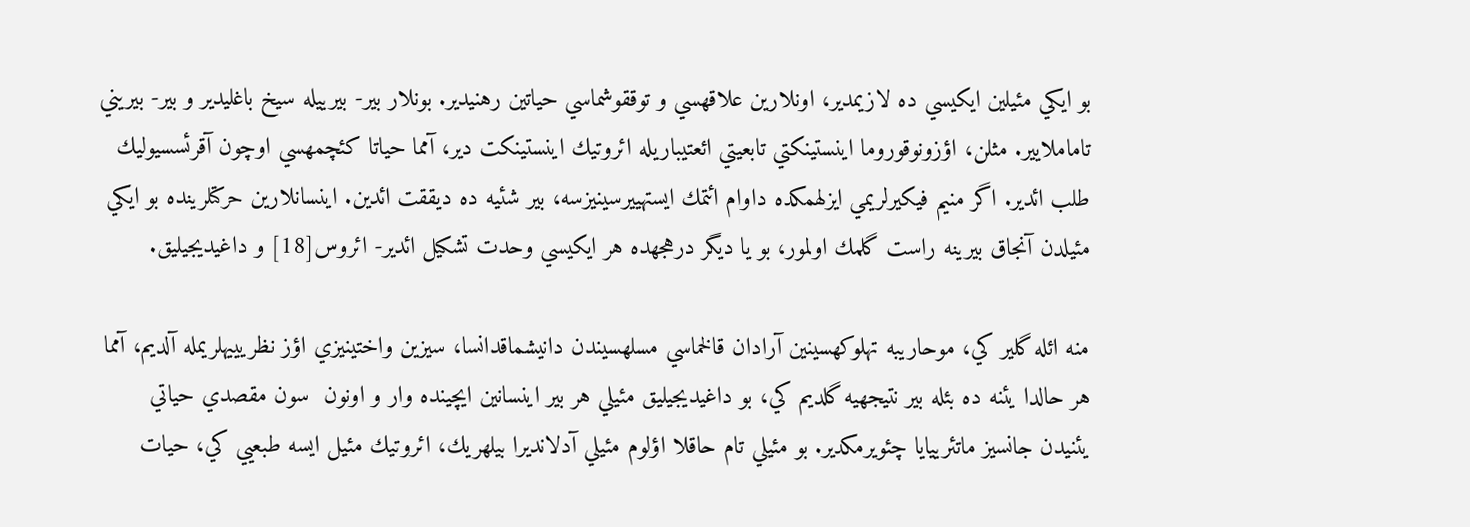بو ايكي مئيلين ايكيسي ده لازيمدير، اونلارين علاقهسي و توققوشماسي حياتين رهنيدير. بونلار بير- بيرييله سيخ باغليدير و بير- بيريني تاماملايير. مثلن، اؤزونوقوروما اينستينكتي تابعيتي ائعتيباريله ائروتيك اينستينكت دير، آمما حياتا كئچمهسي اوچون آقرئسسيوليك طلب ائدير. اگر منيم فيكيرلريمي ايزلهمكده داوام ائتمك ايستهييرسينيزسه، بير شئيه ده ديققت ائدين. اينسانلارين حركتلرينده بو ايكي مئيلدن آنجاق بيرينه راست گلمك اولمور، بو يا ديگر درهجهده هر ايكيسي وحدت تشكيل ائدير- ائروس[18] و داغيديجيليق.

منه ائله گلير كي، موحاريبه تهلوكهسينين آرادان قالخماسي مسلهسيندن دانيشماقدانسا، سيزين واختينيزي اؤز نظريييهلريمله آلديم، آمما هر حالدا يئنه ده بئله بير نتيجهيه گلديم كي، بو داغيديجيليق مئيلي هر بير اينسانين ايچينده وار و اونون  سون مقصدي حياتي يئنيدن جانسيز ماتئرييايا چئويرمكدير. بو مئيلي تام حاقلا اؤلوم مئيلي آدلانديرا بيلهريك، ائروتيك مئيل ايسه طبعيي كي، حيات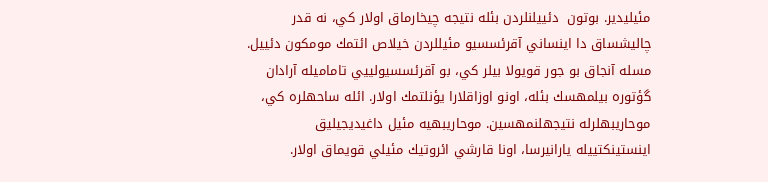مئيليدير. بوتون  دئييلنلردن بئله نتيجه چيخارماق اولار كي، نه قدر چاليشساق دا اينساني آقرئسسيو مئيللردن خيلاص ائتمك مومكون دئييل. مسله آنجاق بو جور قويولا بيلر كي، بو آقرئسسيولييي تاماميله آرادان گؤتوره بيلمهسك بئله، اونو اوزاقلارا يؤنلتمك اولار. ائله ساحهلره كي، موحاريبهلرله نتيجهلنمهسين. موحاريبهيه مئيل داغيديجيليق اينستينكتييله يارانيرسا، اونا قارشي ائروتيك مئيلي قويماق اولار.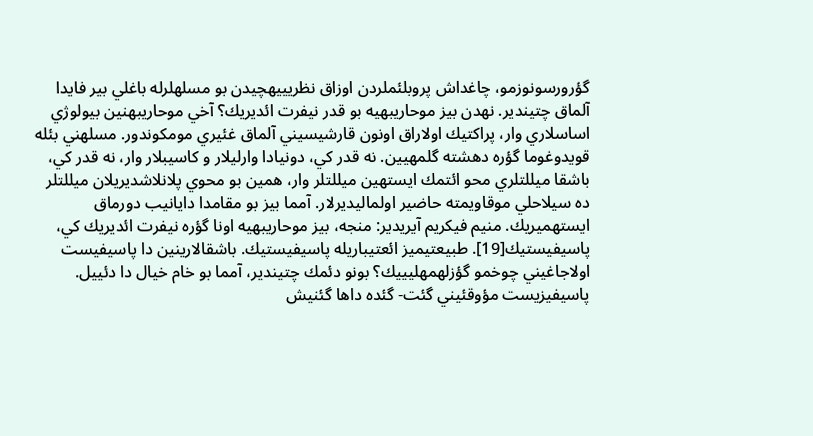گؤرورسونوزمو، چاغداش پروبلئملردن اوزاق نظريييهچيدن بو مسلهلرله باغلي بير فايدا آلماق چتيندير. نهدن بيز موحاريبهيه بو قدر نيفرت ائديريك؟ آخي موحاريبهنين بيولوژي اساسلاري وار، پراكتيك اولاراق اونون قارشيسيني آلماق غئيري مومكوندور. مسلهني بئله قويدوغوما گؤره دهشته گلمهيين. نه قدر كي، دونيادا وارليلار و كاسيبلار وار، نه قدر كي، باشقا ميللتلري محو ائتمك ايستهين ميللتلر وار، همين بو محوي پلانلاشديريلان ميللتلر ده سيلاحلي موقاويمته حاضير اولماليديرلار. آمما بيز بو مقامدا دايانيب دورماق ايستهميريك. منيم فيكريم آيريدير: منجه، بيز موحاريبهيه اونا گؤره نيفرت ائديريك كي، پاسيفيستيك[19]. طبيعتيميز ائعتيباريله پاسيفيستيك. باشقالارينين دا پاسيفيست اولاجاغيني چوخمو گؤزلهمهليييك؟ بونو دئمك چتيندير، آمما بو خام خيال دا دئييل. پاسيفيزيست مؤوقئيني گئت- گئده داها گئنيش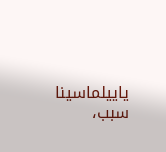ياييلماسينا سبب،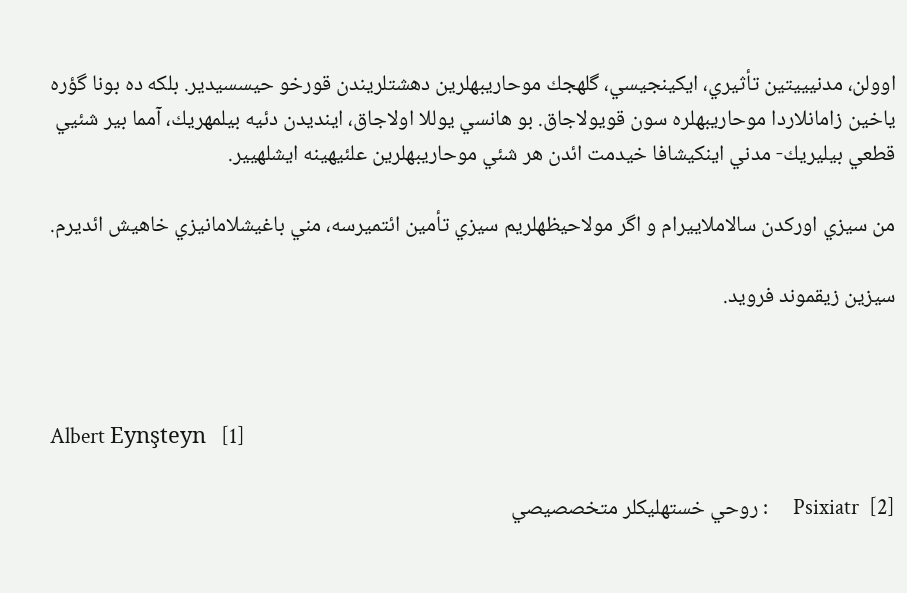اوولن، مدنيييتين تأثيري، ايكينجيسي، گلهجك موحاريبهلرين دهشتلريندن قورخو حيسسيدير. بلكه ده بونا گؤره ياخين زامانلاردا موحاريبهلره سون قويولاجاق. بو هانسي يوللا اولاجاق، اينديدن دئيه بيلمهريك، آمما بير شئيي قطعي بيليريك- مدني اينكيشافا خيدمت ائدن هر شئي موحاريبهلرين علئيهينه ايشلهيير.

من سيزي اوركدن سالاملاييرام و اگر مولاحيظهلريم سيزي تأمين ائتميرسه، مني باغيشلامانيزي خاهيش ائديرم.

سيزين زيقموند فرويد.



Albert Eynşteyn   [1]

[2]  Psixiatr     : روحي خستهليكلر متخصصيصي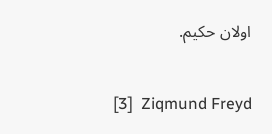اولان حكيم.

[3]  Ziqmund Freyd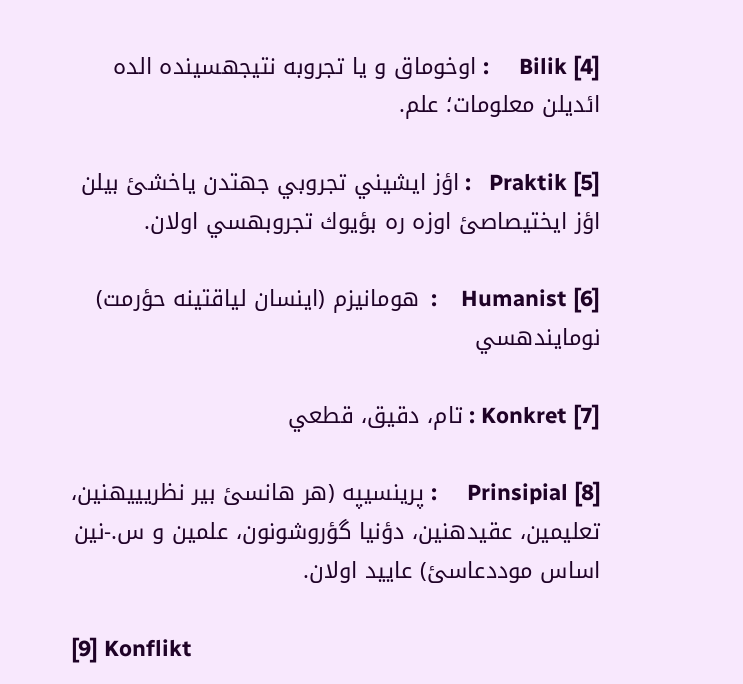[4] Bilik     : اوخوماق و يا تجروبه نتيجهسينده الده ائديلن معلومات؛ علم.

[5] Praktik   : اؤز ايشيني تجروبي جهتدن ياخشئ بيلن اؤز ايختيصاصئ اوزه ره بؤيوك تجروبهسي اولان.

[6] Humanist    :  هومانيزم (اينسان لياقتينه حؤرمت) نومايندهسي

[7] Konkret : تام، دقيق، قطعي

[8] Prinsipial     : پرينسيپه (هر هانسئ بير نظريييهنين، تعليمين، عقيدهنين، دؤنيا گؤروشونون، علمين و س.-نين اساس موددعاسئ) عاييد اولان.

[9] Konflikt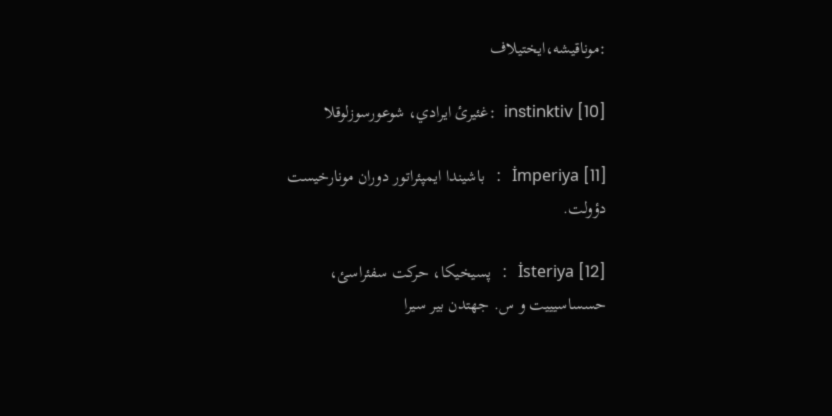:موناقيشه،ايختيلاف

[10] instinktiv  :غئيرئ ايرادي، شوعورسوزلوقلا

[11] İmperiya   :   باشيندا ايمپئراتور دوران مونارخيست دؤولت.

[12] İsteriya   :   پسيخيكا، حركت سفئراسئ، حسساسيييت و س. جهتدن بير سيرا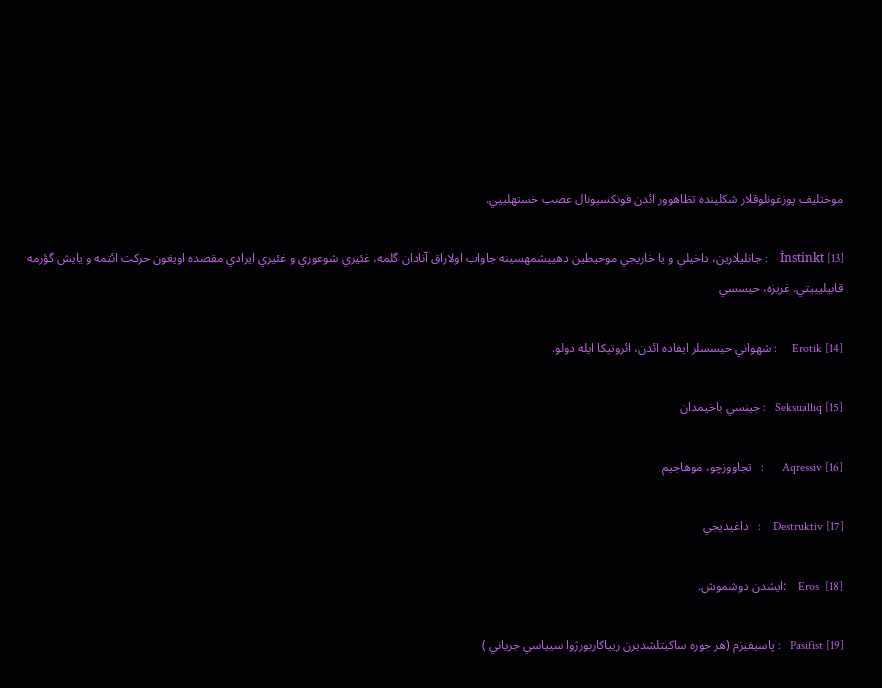موختليف پوزغونلوقلار شكلينده تظاهوور ائدن فونكسيونال عصب خستهلييي.

[13] İnstinkt    : جانليلارين، داخيلي و يا خاريجي موحيطين دهييشمهسينه جاواب اولاراق آنادان گلمه، غئيري شوعوري و غئيري ايرادي مقصده اويغون حركت ائتمه و يايش گؤرمه قابيليييتي. غريزه، حيسسي

[14] Erotik     : شهواني حيسسلر ايفاده ائدن، ائروتيكا ايله دولو.

[15] Seksualliq   : جينسي باخيمدان

[16] Aqressiv      :   تجاووزچو، موهاجيم

[17] Destruktiv    :   داغيديجي

[18]  Eros    :ايشدن دوشموش.

[19] Pasifist   : پاسيفيزم (هر جوره ساكيتلشديرن ريياكاربورژوا سيياسي جرياني )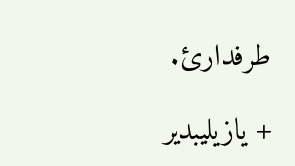طرفدارئ.

+ يازيليبدير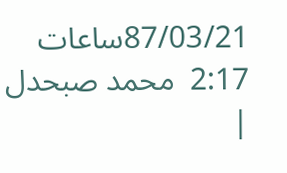87/03/21ساعات 2:17  محمد صبحدل   |